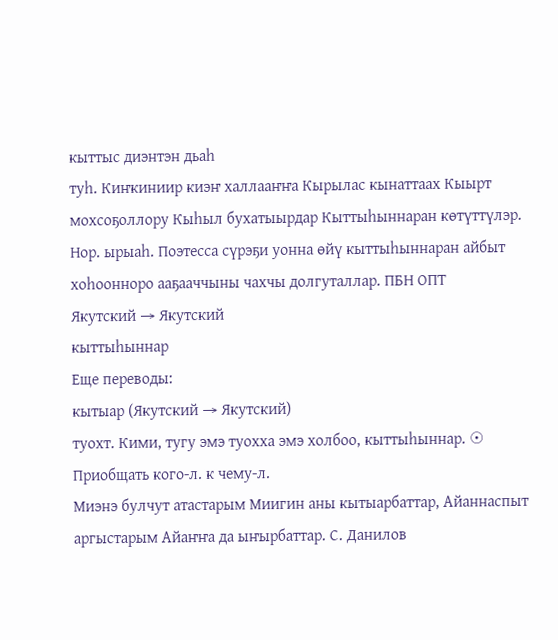кыттыс диэнтэн дьаһ
туһ. Киҥкиниир киэҥ халлааҥҥа Кырылас кынаттаах Кыырт мохсоҕоллору Кыһыл бухатыырдар Кыттыһыннаран көтүттүлэр. Нор. ырыаһ. Поэтесса сүрэҕи уонна өйү кыттыһыннаран айбыт хоһоонноро ааҕааччыны чахчы долгуталлар. ПБН ОПТ
Якутский → Якутский
кыттыһыннар
Еще переводы:
кытыар (Якутский → Якутский)
туохт. Кими, тугу эмэ туохха эмэ холбоо, кыттыһыннар. ☉ Приобщать кого-л. к чему-л.
Миэнэ булчут атастарым Миигин аны кытыарбаттар, Айаннаспыт аргыстарым Айаҥҥа да ыҥырбаттар. С. Данилов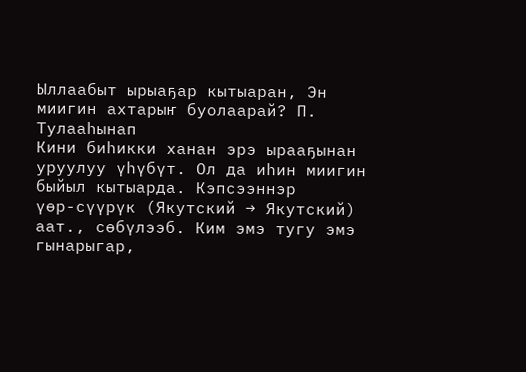Ыллаабыт ырыаҕар кытыаран, Эн миигин ахтарыҥ буолаарай? П. Тулааһынап
Кини биһикки ханан эрэ ырааҕынан уруулуу үһүбүт. Ол да иһин миигин быйыл кытыарда. Кэпсээннэр
үөр-сүүрүк (Якутский → Якутский)
аат., сөбүлээб. Ким эмэ тугу эмэ гынарыгар,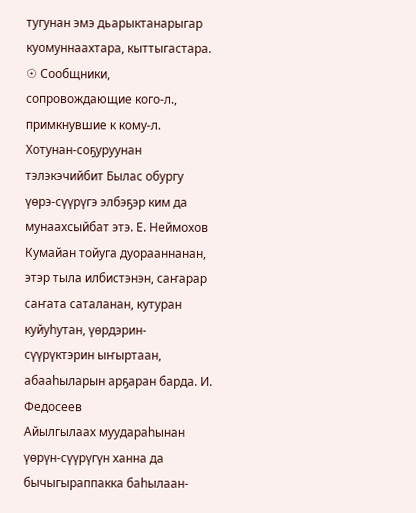тугунан эмэ дьарыктанарыгар куомуннаахтара, кыттыгастара. ☉ Сообщники, сопровождающие кого-л., примкнувшие к кому-л.
Хотунан-соҕуруунан тэлэкэчийбит Былас обургу үөрэ-сүүрүгэ элбэҕэр ким да мунаахсыйбат этэ. Е. Неймохов
Кумайан тойуга дуорааннанан, этэр тыла илбистэнэн, саҥарар саҥата саталанан, кутуран куйуһутан, үөрдэрин-сүүрүктэрин ыҥыртаан, абааһыларын арҕаран барда. И. Федосеев
Айылгылаах муудараһынан үөрүн-сүүрүгүн ханна да бычыгыраппакка баһылаан-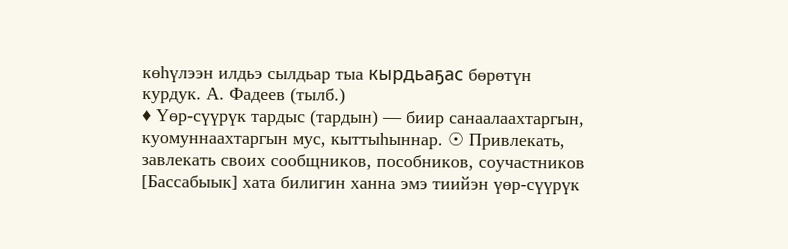көһүлээн илдьэ сылдьар тыа кырдьаҕас бөрөтүн курдук. А. Фадеев (тылб.)
♦ Үөр-сүүрүк тардыс (тардын) — биир санаалаахтаргын, куомуннаахтаргын мус, кыттыһыннар. ☉ Привлекать, завлекать своих сообщников, пособников, соучастников
[Бассабыык] хата билигин ханна эмэ тиийэн үөр-сүүрүк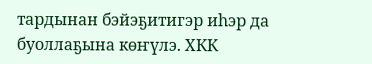тардынан бэйэҕитигэр иһэр да буоллаҕына көҥүлэ. ХКК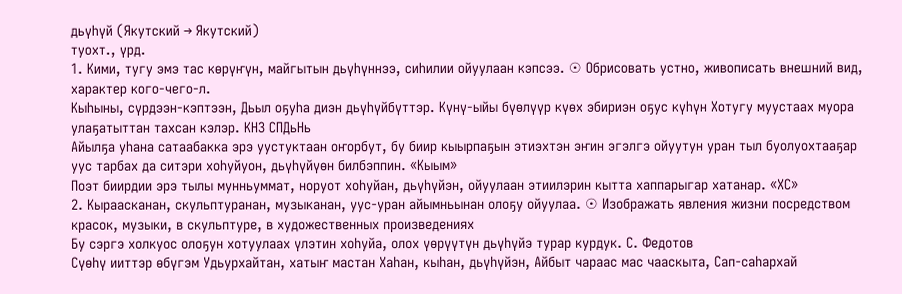дьүһүй (Якутский → Якутский)
туохт., үрд.
1. Кими, тугу эмэ тас көрүҥүн, майгытын дьүһүннээ, сиһилии ойуулаан кэпсээ. ☉ Обрисовать устно, живописать внешний вид, характер кого-чего-л.
Кыһыны, сүрдээн-кэптээн, Дьыл оҕуһа диэн дьүһүйбүттэр. Күнү-ыйы бүөлүүр күөх эбириэн оҕус күһүн Хотугу муустаах муора улаҕатыттан тахсан кэлэр. КНЗ СПДьНь
Айылҕа уһана сатаабакка эрэ уустуктаан оҥорбут, бу биир кыырпаҕын этиэхтэн эҥин эгэлгэ ойуутун уран тыл буолуохтааҕар уус тарбах да ситэри хоһуйуон, дьүһүйүөн билбэппин. «Кыым»
Поэт биирдии эрэ тылы мунньуммат, норуот хоһуйан, дьүһүйэн, ойуулаан этиилэрин кытта хаппарыгар хатанар. «ХС»
2. Кыраасканан, скульптуранан, музыканан, уус-уран айымньынан олоҕу ойуулаа. ☉ Изображать явления жизни посредством красок, музыки, в скульптуре, в художественных произведениях
Бу сэргэ холкуос олоҕун хотуулаах үлэтин хоһуйа, олох үөрүүтүн дьүһүйэ турар курдук. С. Федотов
Сүөһү ииттэр өбүгэм Удьурхайтан, хатыҥ мастан Хаһан, кыһан, дьүһүйэн, Айбыт чараас мас чааскыта, Сап-саһархай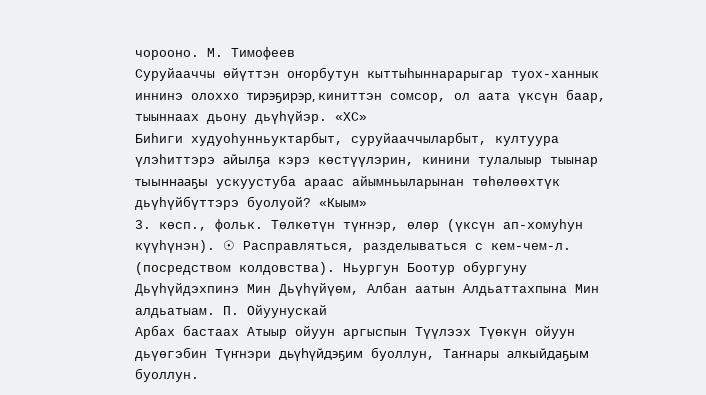чорооно. М. Тимофеев
Суруйааччы өйүттэн оҥорбутун кыттыһыннарарыгар туох-ханнык иннинэ олоххо тирэҕирэр, киниттэн сомсор, ол аата үксүн баар, тыыннаах дьону дьүһүйэр. «ХС»
Биһиги худуоһунньуктарбыт, суруйааччыларбыт, култуура үлэһиттэрэ айылҕа кэрэ көстүүлэрин, кинини тулалыыр тыынар тыыннааҕы ускуустуба араас айымньыларынан төһөлөөхтүк дьүһүйбүттэрэ буолуой? «Кыым»
3. көсп., фольк. Төлкөтүн түҥнэр, өлөр (үксүн ап-хомуһун күүһүнэн). ☉ Расправляться, разделываться с кем-чем-л. (посредством колдовства). Ньургун Боотур обургуну Дьүһүйдэхпинэ Мин Дьүһүйүөм, Албан аатын Алдьаттахпына Мин алдьатыам. П. Ойуунускай
Арбах бастаах Атыыр ойуун аргыспын Түүлээх Түөкүн ойуун дьүөгэбин Түҥнэри дьүһүйдэҕим буоллун, Таҥнары алкыйдаҕым буоллун.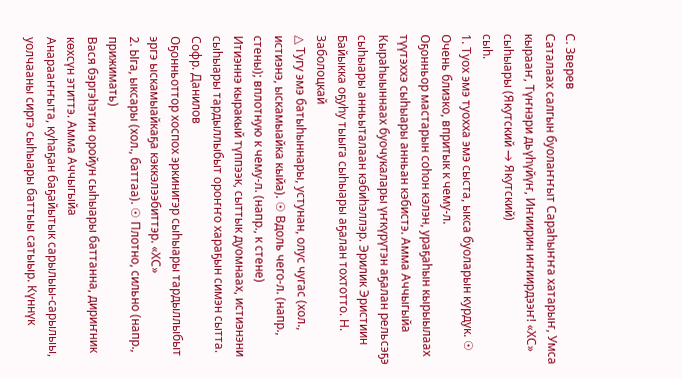С. Зверев
Саталаах салгын буолаҥҥыт Сараһыҥҥа хатарыҥ, Умса кырааҥ, Түҥнэри дьүһүйүҥ, Иҥиирин иҥиирдээҥ! «ХС»
сыһыары (Якутский → Якутский)
сыһ.
1. Туох эмэ туохха эмэ сыста, ыкса буоларын курдук. ☉ Очень близко, впритык к чему-л.
Оҕонньор мастарын соһон кэлэн, ураҕаһын кырыылаах түүтэххэ сыһыары анньан кэбистэ. Амма Аччыгыйа
Кыраһыыннаах буочукалары үҥкүрүтэн аҕалан рельсэҕэ сыһыары анньыталаан кэбиһэллэр. Эрилик Эристиин
Байыкка оҕуһу тыыга сыһыары аҕалан тохтотто. Н. Заболоцкай
△ Тугу эмэ батыһыннары, устунан, олус чугас (хол., истиэнэ, ыскамыайка кыйа). ☉ Вдоль чего-л. (напр., стены); вплотную к чему-л. (напр., к стене)
Итиэннэ кыракый түппээк, сыттык дуомнаах, истиэнэни сыһыары тардыллыбыт ороҥҥо хараҕын симэн сытта. Софр. Данилов
Оҕонньоттор хоспох эркинигэр сыһыары тардыллыбыт эргэ ыскамыайкаҕа кэккэлээбиттэр. «ХС»
2. Ыга, ыксары (хол., баттаа). ☉ Плотно, сильно (напр., прижимать)
Вася бэргэһэтин оройун сыһыары баттанна, дириҥник көхсүн этиттэ. Амма Аччыгыйа
Анарааҥҥыта, куһаҕан баҕайытык сарылыы-сарылыы, уолчааны сиргэ сыһыары баттыы сатыыр. Күннүк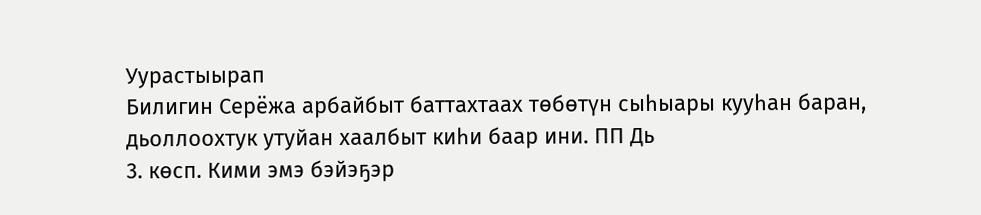Уурастыырап
Билигин Серёжа арбайбыт баттахтаах төбөтүн сыһыары кууһан баран, дьоллоохтук утуйан хаалбыт киһи баар ини. ПП Дь
3. көсп. Кими эмэ бэйэҕэр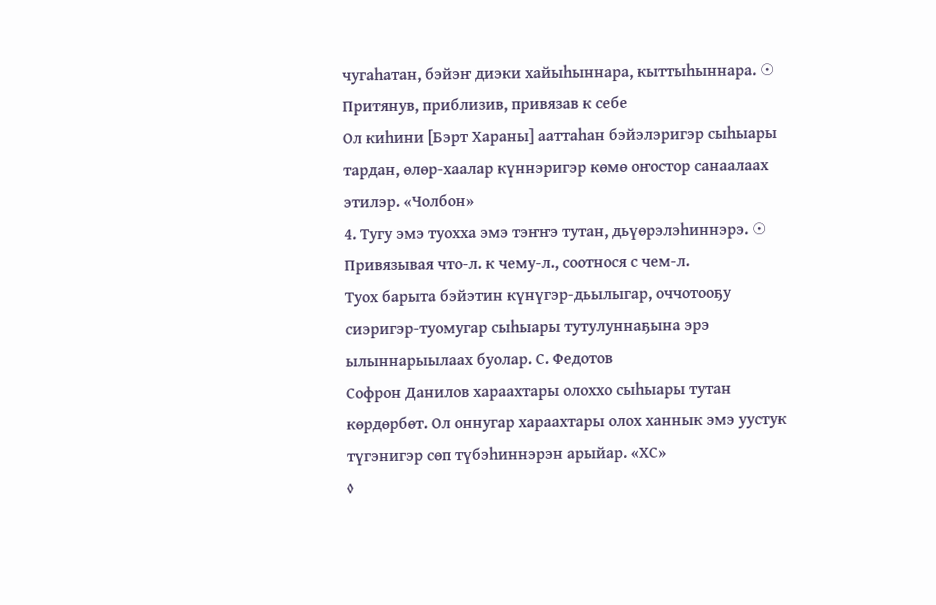чугаһатан, бэйэҥ диэки хайыһыннара, кыттыһыннара. ☉ Притянув, приблизив, привязав к себе
Ол киһини [Бэрт Хараны] ааттаһан бэйэлэригэр сыһыары тардан, өлөр-хаалар күннэригэр көмө оҥостор санаалаах этилэр. «Чолбон»
4. Тугу эмэ туохха эмэ тэҥҥэ тутан, дьүөрэлэһиннэрэ. ☉ Привязывая что-л. к чему-л., соотнося с чем-л.
Туох барыта бэйэтин күнүгэр-дьылыгар, оччотооҕу сиэригэр-туомугар сыһыары тутулуннаҕына эрэ ылыннарыылаах буолар. С. Федотов
Софрон Данилов хараахтары олоххо сыһыары тутан көрдөрбөт. Ол оннугар хараахтары олох ханнык эмэ уустук түгэнигэр сөп түбэһиннэрэн арыйар. «ХС»
◊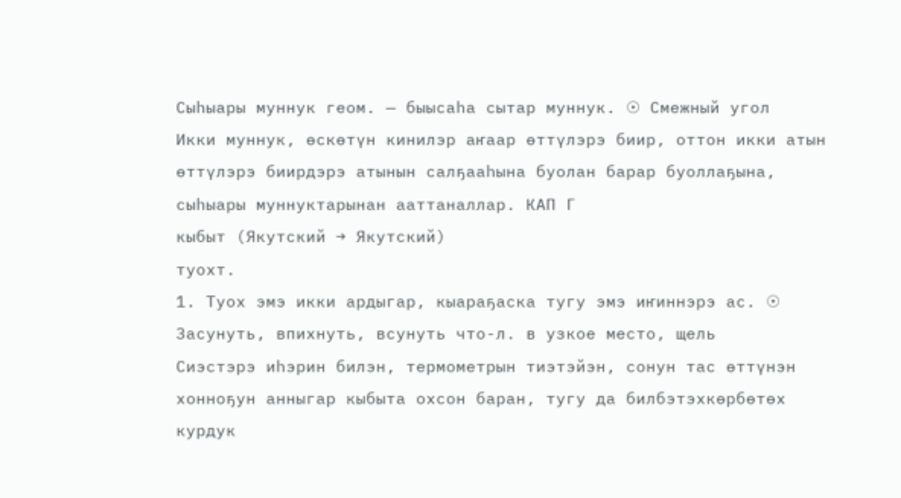Сыһыары муннук геом. — быысаһа сытар муннук. ☉ Смежный угол
Икки муннук, өскөтүн кинилэр аҥаар өттүлэрэ биир, оттон икки атын өттүлэрэ биирдэрэ атынын салҕааһына буолан барар буоллаҕына, сыһыары муннуктарынан ааттаналлар. КАП Г
кыбыт (Якутский → Якутский)
туохт.
1. Туох эмэ икки ардыгар, кыараҕаска тугу эмэ иҥиннэрэ ас. ☉ Засунуть, впихнуть, всунуть что-л. в узкое место, щель
Сиэстэрэ иһэрин билэн, термометрын тиэтэйэн, сонун тас өттүнэн хонноҕун анныгар кыбыта охсон баран, тугу да билбэтэхкөрбөтөх курдук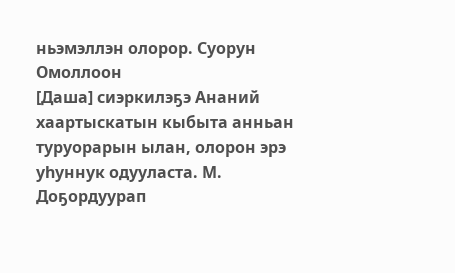ньэмэллэн олорор. Суорун Омоллоон
[Даша] сиэркилэҕэ Ананий хаартыскатын кыбыта анньан туруорарын ылан, олорон эрэ уһуннук одууласта. М. Доҕордуурап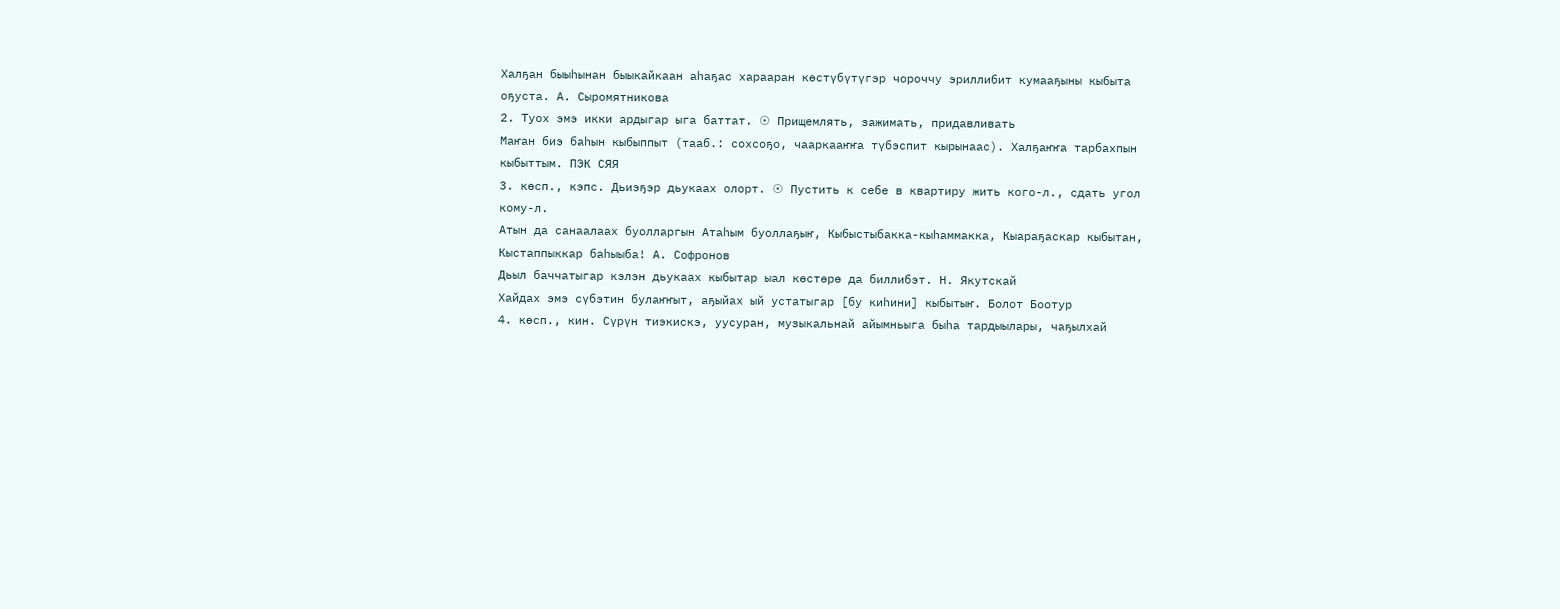Халҕан быыһынан быыкайкаан аһаҕас харааран көстүбүтүгэр чороччу эриллибит кумааҕыны кыбыта оҕуста. А. Сыромятникова
2. Туох эмэ икки ардыгар ыга баттат. ☉ Прищемлять, зажимать, придавливать
Маҥан биэ баһын кыбыппыт (тааб.: сохсоҕо, чааркааҥҥа түбэспит кырынаас). Халҕаҥҥа тарбахпын кыбыттым. ПЭК СЯЯ
3. көсп., кэпс. Дьиэҕэр дьукаах олорт. ☉ Пустить к себе в квартиру жить кого-л., сдать угол кому-л.
Атын да санаалаах буолларгын Атаһым буоллаҕыҥ, Кыбыстыбакка-кыһаммакка, Кыараҕаскар кыбытан, Кыстаппыккар баһыыба! А. Софронов
Дьыл баччатыгар кэлэн дьукаах кыбытар ыал көстөрө да биллибэт. Н. Якутскай
Хайдах эмэ сүбэтин булаҥҥыт, аҕыйах ый устатыгар [бу киһини] кыбытыҥ. Болот Боотур
4. көсп., кин. Сүрүн тиэкискэ, уусуран, музыкальнай айымньыга быһа тардыылары, чаҕылхай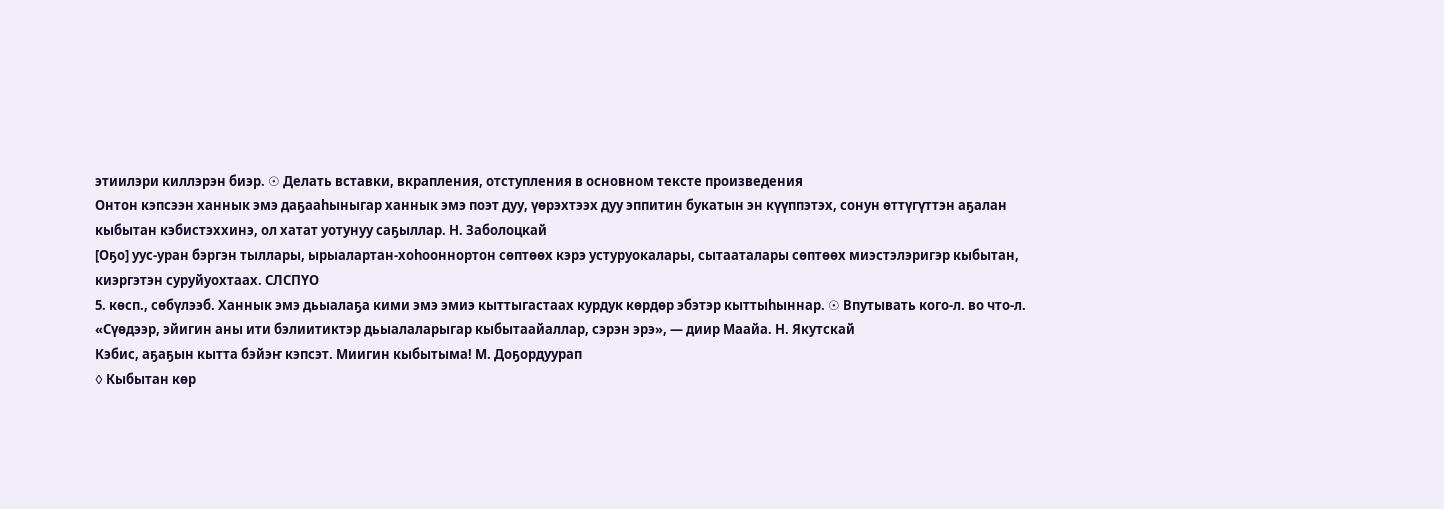этиилэри киллэрэн биэр. ☉ Делать вставки, вкрапления, отступления в основном тексте произведения
Онтон кэпсээн ханнык эмэ даҕааһыныгар ханнык эмэ поэт дуу, үөрэхтээх дуу эппитин букатын эн күүппэтэх, сонун өттүгүттэн аҕалан кыбытан кэбистэххинэ, ол хатат уотунуу саҕыллар. Н. Заболоцкай
[Оҕо] уус-уран бэргэн тыллары, ырыалартан-хоһооннортон сөптөөх кэрэ устуруокалары, сытааталары сөптөөх миэстэлэригэр кыбытан, киэргэтэн суруйуохтаах. СЛСПҮО
5. көсп., сөбүлээб. Ханнык эмэ дьыалаҕа кими эмэ эмиэ кыттыгастаах курдук көрдөр эбэтэр кыттыһыннар. ☉ Впутывать кого-л. во что-л. «Сүөдээр, эйигин аны ити бэлиитиктэр дьыалаларыгар кыбытаайаллар, сэрэн эрэ», — диир Маайа. Н. Якутскай
Кэбис, аҕаҕын кытта бэйэҥ кэпсэт. Миигин кыбытыма! М. Доҕордуурап
◊ Кыбытан көр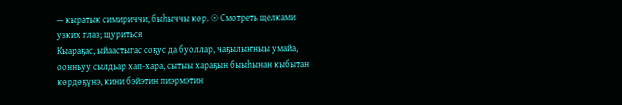— кыратык симириччи, быһыччы көр. ☉ Смотреть щелками узких глаз; щуриться
Кыараҕас, ыйаастыгас соҕус да буоллар, чаҕылыҥныы умайа, оонньуу сылдьар хап-хара, сытыы хараҕын быыһынан кыбытан көрдөҕүнэ, кини бэйэтин пиэрмэтин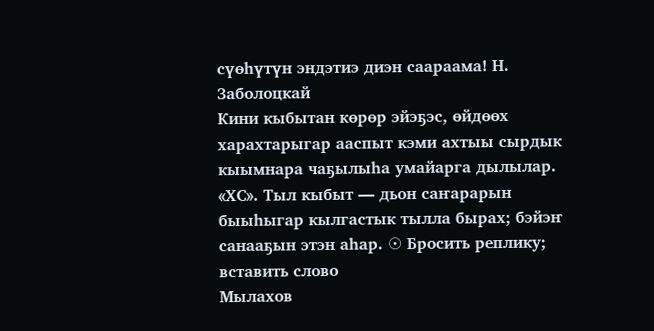сүөһүтүн эндэтиэ диэн саараама! Н. Заболоцкай
Кини кыбытан көрөр эйэҕэс, өйдөөх харахтарыгар ааспыт кэми ахтыы сырдык кыымнара чаҕылыһа умайарга дылылар. «ХС». Тыл кыбыт — дьон саҥарарын быыһыгар кылгастык тылла бырах; бэйэҥ санааҕын этэн аһар. ☉ Бросить реплику; вставить слово
Мылахов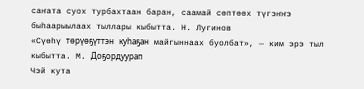саҥата суох турбахтаан баран, саамай сөптөөх түгэҥҥэ быһаарыылаах тыллары кыбытта. Н. Лугинов
«Сүөһү төрүөҕүттэн куһаҕан майгыннаах буолбат», — ким эрэ тыл кыбытта. М. Доҕордуурап
Чэй кута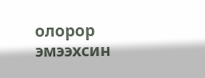олорор эмээхсин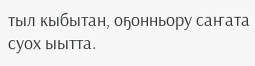тыл кыбытан, оҕонньору саҥата суох ыытта.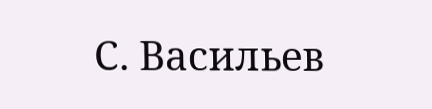С. Васильев